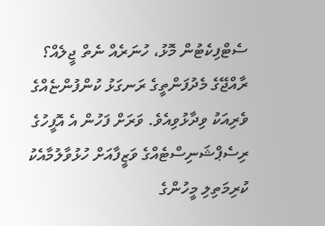ސެޓްފިކެޓުން މޮޅު، ހުނަރެއް ނެތް ޖީލެއް؟
ރާއްޖޭގެ މެދުފަންތީގެ ރަނގަޅު ކުންފުންޏެއްގެ ވެރިއަކު ވިދާޅުވިއެވެ. ވަރަށް ފަހުން އެ އޮފީހުގެ ރިސެޕްޝަނިސްޓެއްގެ ވަޒީފާއަށް ހުޅުވާލުމާއެކު ކުރިމަތިލި މީހުންގެ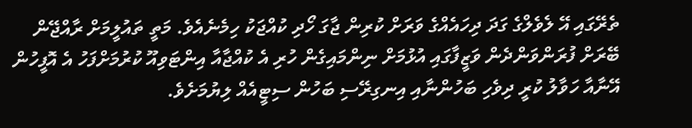ތެރޭގައި އޭ ލެވެލްގެ ގަދަ ދިހައެއްގެ ވަރަށް ކުރިން ޖާގަ ހޯދި ކުއްޖަކު ހިމެނެއެވެ. މަތީ ތައުލީމަށް ރާއްޖޭން ބޭރަށް ފުރަންވަންދެން ވަޒީފާގައި އުޅުމަށް ނިންމައިގެން ހުރި އެ ކުއްޖާއާ އިންޓަވިއޫ ކުރުމަށްފަހު އެ އޮފީހުން އޭނާއާ ހަވާލު ކުރީ ދިވެހި ބަހުންނާއި އިނގިރޭސި ބަހުން ސިޓީއެއް ލިޔުމަށެވެ.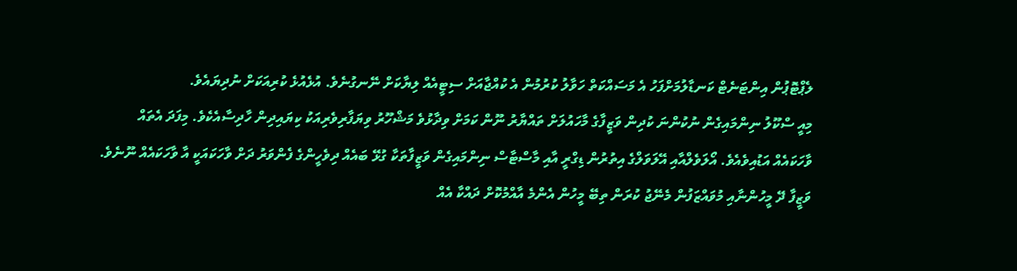ލެޕްޓޮޕުން އިންޓަނެޓް ކަނޑާލުމަށްފަހު އެ މަސައްކަތް ހަވާލު ކުރުމުން އެ ކުއްޖާއަށް ސިޓީއެއް ލިޔާކަށް ނޭނގުނެވެ. އުޅެއުޅެ ކުރިއަކަށް ނުދިޔައެވެ.
މިއީ ސްކޫލު ނިންމައިގެން ނުކުންނަ ކުދިން ވަޒީފާގެ މާހައުލަށް ތައްޔާރު ނޫން ކަމަށް ވިދާޅުވެ މަޝްހޫރު ވިޔަފާރިވެރިއަކު ކިޔައިދިން ހާދިސާއެކެވެ. މިފަދަ އެތައް ވާހަކައެއް އަޑުއިވެއެވެ. އޯލަވެލްއާއި އޭލަވަލްގެ އިތުރުން ޑިގްރީ އާއި މާސްޓާސް ނިންމައިގެން ވަޒީފާތަކާ ގުޅޭ ބައެއް ދިވެހީންގެ ފެންވަރު ދަށް ވާހަކައަކީ އާ ވާހަކައެއް ނޫނެވެ. ވަޒީފާ ދޭ މީހުންނާއި މުވައްޒަފުން މެނޭޖު ކުރަން ތިބޭ މީހުން އެންމެ އާއްމުކޮށް ދައްކާ އެއް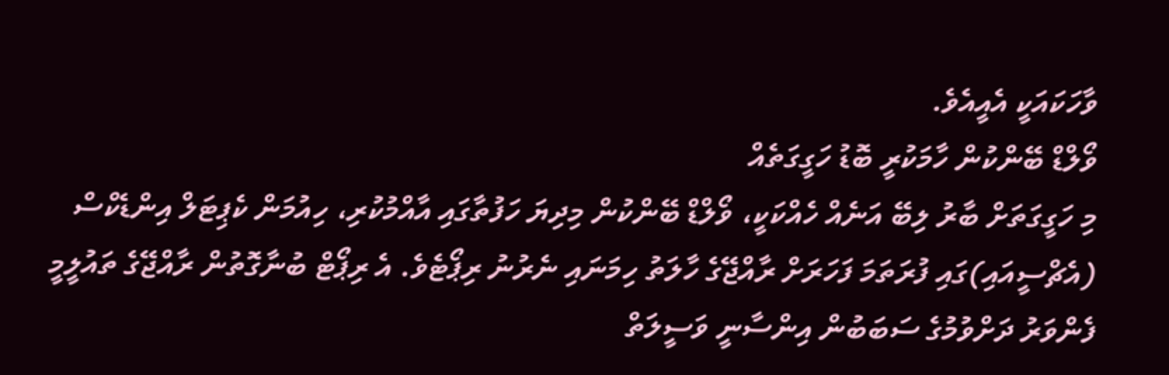ވާހަކައަކީ އެއީއެވެ.
ވޯލްޑް ބޭންކުން ހާމަކުރީ ބޮޑު ހަގީގަތެއް
މި ހަގީގަތަށް ބާރު ލިބޭ އަނެއް ހެއްކަކީ، ވޯލްޑް ބޭންކުން މިދިޔަ ހަފުތާގައި އާއްމުކުރި، ހިއުމަން ކެޕިޓަލް އިންޑެކްސް (އެޗްސީއައި)ގައި ފުރަތަމަ ފަހަރަށް ރާއްޖޭގެ ހާލަތު ހިމަނައި ނެރުނު ރިޕޯޓެވެ. އެ ރިޕޯޓް ބުނާގޮތުން ރާއްޖޭގެ ތައުލީމީ ފެންވަރު ދަށްވުމުގެ ސަބަބުން އިންސާނީ ވަސީލަތް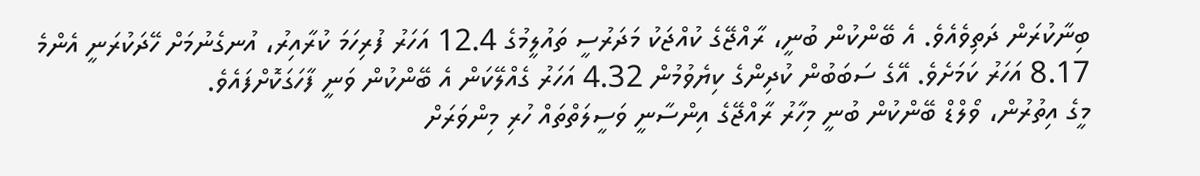ބިނާކުރަން ދަތިވެއެވެ. އެ ބޭންކުން ބުނީ، ރާއްޖޭގެ ކުއްޖަކު މަދަރުސީ ތައުލީމުގެ 12.4 އަހަރު ފުރިހަމަ ކުރާއިރު، އުނގެނުމަށް ހޭދަކުރަނީ އެންމެ 8.17 އަހަރު ކަމަށެވެ. އޭގެ ސަބަބުން ކުދިންގެ ކިޔެވުމުން 4.32 އަހަރު ގެއްލޭކަން އެ ބޭންކުން ވަނީ ފާހަގަކޮށްފައެވެ.
މީގެ އިތުރުން، ވޯލްޑް ބޭންކުން ބުނީ މިހާރު ރާއްޖޭގެ އިންސާނީ ވަސީލަތްތައް ހުރި މިންވަރަށް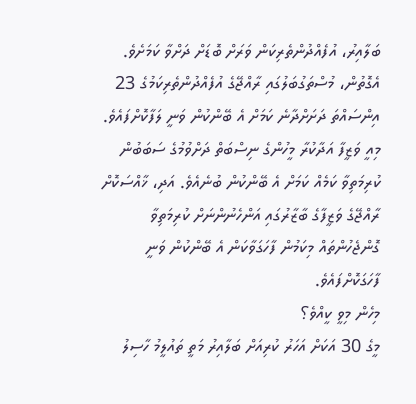ބަލާއިރު، އުފެއްދުންތެރިކަން ވަރަށް ބޮޑަށް ދަށްވާ ކަމަށެވެ. އެގޮތުން، މުސްތަގުބަލުގައި ރާއްޖޭގެ އުފެއްދުންތެރިކަމުގެ 23 އިންސައްތަ ދަށަށްދާނެ ކަމަށް އެ ބޭންކުން ވަނީ ލަފާކޮށްފައެވެ. މިއީ ވަޒީފާ އަދާކުރާ މީހުންގެ ނިސްބަތް ދަށްވުމުގެ ސަބަބުން ކުރިމަތިވާ ކަމެއް ކަމަށް އެ ބޭންކުން ބުނެއެވެ. އަދި، ޚާއްސަކޮށް ރާއްޖޭގެ ވަޒީފާގެ ބާޒާރުގައި އަންހެނުންނަށް ކުރިމަތިވާ ގޮންޖެހުންތައް މިކަމުން ފާހަގަވާކަން އެ ބޭންކުން ވަނީ ފާހަގަކޮށްފައެވެ.
މިހެން މިވީ ކީއްވެ؟
މީގެ 30 އަކަށް އަހަރު ކުރިއަށް ބަލާއިރު މަތީ ތައުލީމު ހާސިލު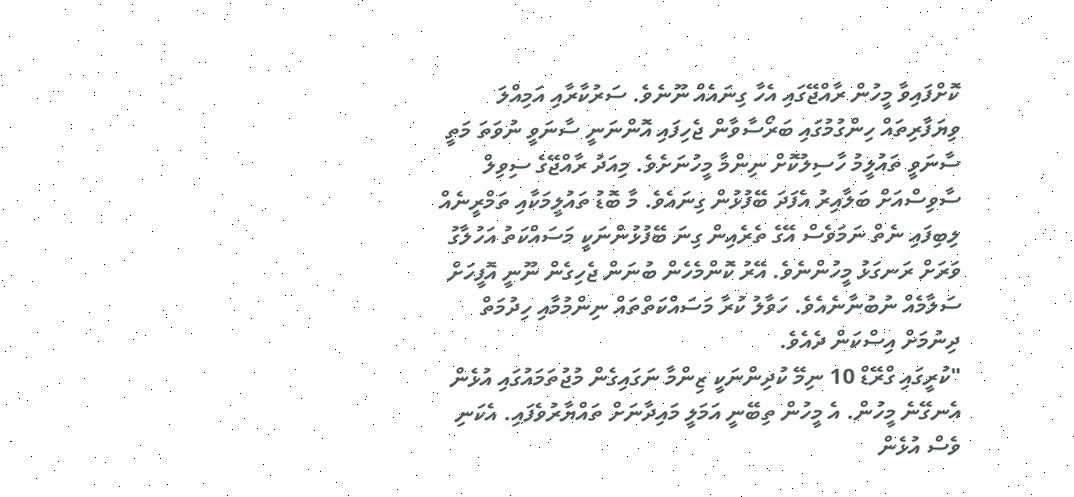ކޮށްފައިވާ މީހުން ރާއްޖޭގައި އެހާ ގިނައެއް ނޫނެވެ. ސަރުކާރާއި އަމިއްލަ ވިޔަފާރިތައް ހިންގުމުގައި ބަރޯސާވާން ޖެހިފައި އޮންނަނީ ސާނަވީ ނުވަތަ މަތީ ސާނަވީ ތައުލީމު ހާސިލުކޮށް ނިންމާ މީހުނަށެވެ. މިއަދު ރާއްޖޭގެ ސިވިލް ސާވިސްއަށް ބަލާއިރު އެފަދަ ބޭފުޅުން ގިނައެވެ. މާ ބޮޑު ތައުލީމަކާއި ތަމްރީނެއް ލިބިފައި ނެތް ނަމަވެސް އޭގެ ތެރެއިން ގިނަ ބޭފުޅުންނަކީ މަސައްކަތު އަހުލާގު ވަރަށް ރަނގަޅު މީހުންނެވެ. އޭރު ކޮންމެހެން ބުނަން ޖެހިގެން ނޫނީ އޮފީހަށް ސަލާމެއް ނުބުނާނެއެވެ. ހަވާލު ކުރާ މަސައްކަތްތައް ނިންމުމާއި ހިދުމަތް ދިނުމަށް އިސްކަން ދެއެވެ.
"ކުރީގައި ގްރޭޑް 10 ނިމޭ ކުދިންނަކީ ޒިންމާ ނަގައިގެން މުޖުތަމައުގައި އުޅެން އެނގޭނެ މީހުން. އެ މީހުން ތިބޭނީ އަމަލީ މައިދާނަށް ތައްޔާރުވެފައި. އެކަނި ވެސް އުޅެން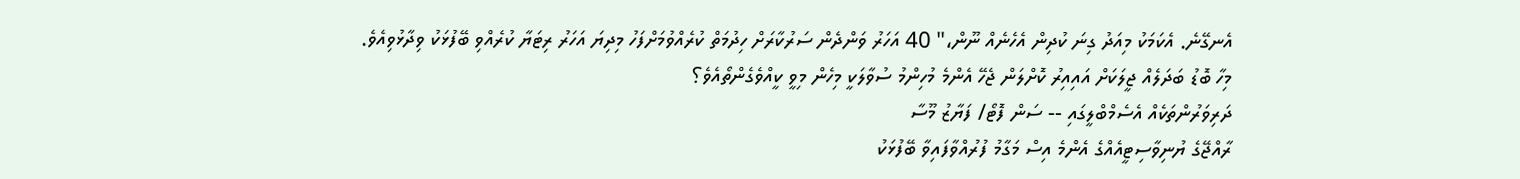އެނގޭނެ. އެކަމަކު މިއަދު ގިނަ ކުދިން އެހެނެއް ނޫން،" 40 އަހަރު ވަންދެން ސަރުކާރަށް ހިދުމަތް ކުރެއްވުމަށްފަހު މިދިޔަ އަހަރު ރިޓަޔާ ކުރެއްވި ބޭފުޅަކު ވިދާޅުވިއެވެ.
މިހާ ބޮޑު ބަދަލެއް ޖީލަކަށް އައިއިރު ކޮށްލަން ޖެހޭ އެންމެ މުހިންމު ސުވާލަކީ މިހެން މިވީ ކީއްވެގެންތޯއެވެ؟
ދަރިވަރުންތަކެއް އެސެމްބްލީގައި -- ސަން ފޮޓޯ/ ފަޔާޒު މޫސާ
ރާއްޖޭގެ ޔުނިވާސިޓީއެއްގެ އެންމެ އިސް މަގާމު ފުރުއްވާފައިވާ ބޭފުޅަކު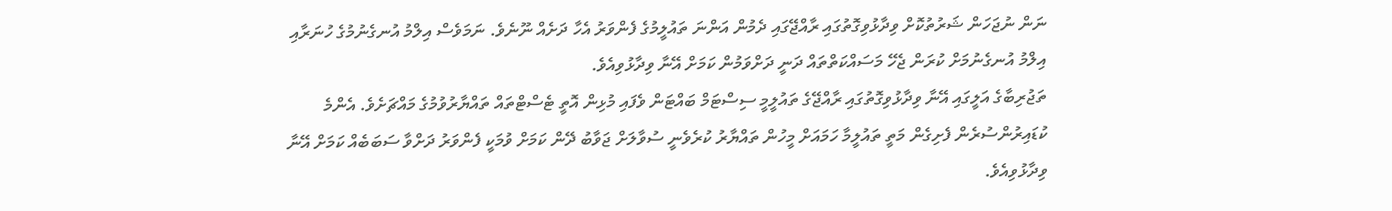ނަން ނުޖަހަން ޝަރުތުކޮށް ވިދާޅުވިގޮތުގައި ރާއްޖޭގައި ދެމުން އަންނަ ތައުލީމުގެ ފެންވަރު އެހާ ދަށެއް ނޫނެވެ. ނަމަވެސް އިލްމު އުނގެނުމުގެ ހުނަރާއި އިލްމު އުނގެނުމަށް ކުރަން ޖެހޭ މަސައްކަތްތައް ދަނީ ދަށްވަމުން ކަމަށް އޭނާ ވިދާޅުވިއެވެ.
ތަޖުރިބާގެ އަލީގައި އޭނާ ވިދާޅުވިގޮތުގައި ރާއްޖޭގެ ތައުލީމީ ސިސްޓަމް ބައްޓަން ވެފައި މުޅިން އޮތީ ޓެސްޓްތައް ތައްޔާރުވުމުގެ މައްޗަށެވެ. އެންމެ ކުޑައިރުންސުރެން ފެށިގެން މަތީ ތައުލީމާ ހަމައަށް މީހުން ތައްޔާރު ކުރެވެނީ ސުވާލަށް ޖަވާބު ދޭން ކަމަށް ވުމަކީ ފެންވަރު ދަށްވާ ސަބަބެއް ކަމަށް އޭނާ ވިދާޅުވިއެވެ.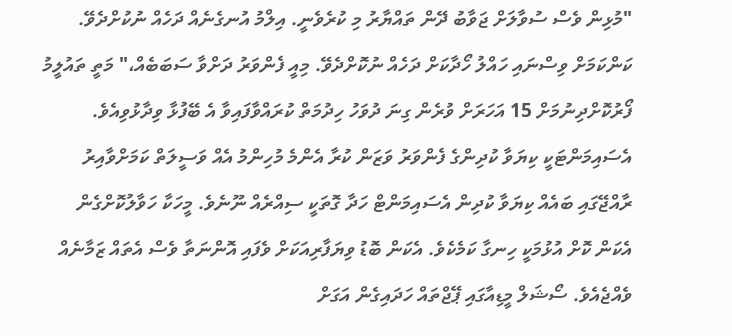"މުޅިން ވެސް ސުވާލަށް ޖަވާބު ދޭން ތައްޔާރު މި ކުރެވެނީ. އިލްމު އުނގެނެއް ދަހެއް ނުކުށްދެވޭ. ކަންކަމަށް ވިސްނައި ހައްލު ހޯދާކަށް ދަހެއް ނުކޮށްދެވޭ. މިއީ ފެންވަރު ދަށްވާ ސަބަބެއް،" މަތީ ތައުލީމު ފޯރުކޮށްދިނުމަށް 15 އަހަރަށް ވުރެން ގިނަ ދުވަހު ހިދުމަތް ކުރައްވާފައިވާ އެ ބޭފުޅާ ވިދާޅުވިއެވެ.
އެސައިމަންޓަކީ ކިޔަވާ ކުދިންގެ ފެންވަރު ވަޒަން ކުރާ އެންމެ މުހިންމު އެއް ވަސީލަތް ކަމަށްވާއިރު ރާއްޖޭގައި ބައެއް ކިޔަވާ ކުދިން އެސައިމަންޓް ހަދާ ގޮތަކީ ސިއްރެއް ނޫނެވެ. މީހަކާ ހަވާލުކޮށްގެން އެކަން ކޮށް އުޅުމަކީ ހިނގާ ކަމެކެވެ. އެކަން ބޮޑު ވިޔަފާރިއަކަށް ވެފައި އޮންނަތާ ވެސް އެތައް ޒަމާނެއް ވެއްޖެއެވެ. ސޯޝަލް މީޑިއާގައި ޕޭޖްތައް ހަދައިގެން އަގަށް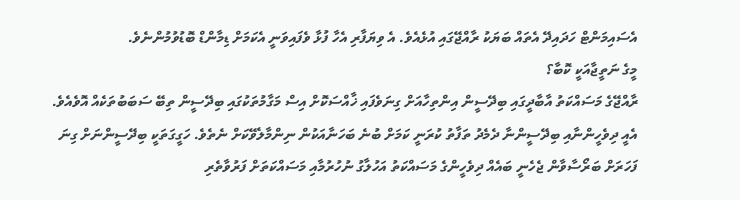އެސައިމަންޓް ހަދައިދޭ އެތައް ބަޔަކު ރާއްޖޭގައި އުޅެއެވެ. އެ ވިޔަފާރި އެހާ ފުޅާ ވެފައިވަނީ އެކަމަށް ޑިމާންޑް ބޮޑުވުމުންނެވެ.
މީގެ ނަތީޖާއަކީ ކޮބާ؟
ރާއްޖޭގެ މަސައްކަތު އާބާދީގައި ބިދޭސީން އިންތިހާއަށް ގިނަވެފައި ޚާއްސަކޮށް އިސް މަގާމުތަކުގައި ބިދޭސީން ތިބޭ ސަބަބުތަކެއް އޮވެއެވެ. އެއީ ދިވެހީންނާއި ބިދޭސީންނާ ދެމެދު ތަފާތު ކުރަނީ ކަމަށް ބުނެ ބަހަނާއަކުން ނިންމާލެވޭކަށް ނެތެވެ. ހަގީގަތަކީ ބިދޭސީންނަށް ގިނަ ފަހަރަށް ބަރޯސާވާން ޖެހެނީ ބައެއް ދިވެހީންގެ މަސައްކަތު އަހުލާގު ނުހުރުމާއި މަސައްކަތަށް ފަރުވާތެރި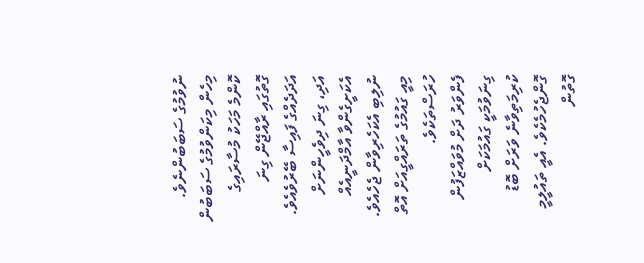ނުވުމުގެ ސަބަބުންނެވެ. މިހެން މިކަންވުމުގެ ސަބަބުން ކޮންމެ މަހަކު މުސާރައިގެ ގޮތުގައި ރާއްޖޭން ގިނަ އަދަދެއްގެ ފައިސާ ބޭރުވެއެވެ. އަދި، ގިނަ ދިވެހީންނަށް އެކަށީގެންވާ އާމްދަނީއެއް ނުލިބި އެކަހެރިވާން ޖެހެއެވެ. މިއީ ގައުމުގެ ތަރައްގީއަށް އޮތް ހުރަސްތަކެވެ.
ފެންވަރު ދަށް މުވައްޒަފުން ގިނަވުމަކީ ގައުމަކަށް ކުރިމަތިވާނެ ވަރަށް ބޮޑު ގޮންޖެހުމެކެވެ. އެއީ ތައުލީމީ ގޮތުން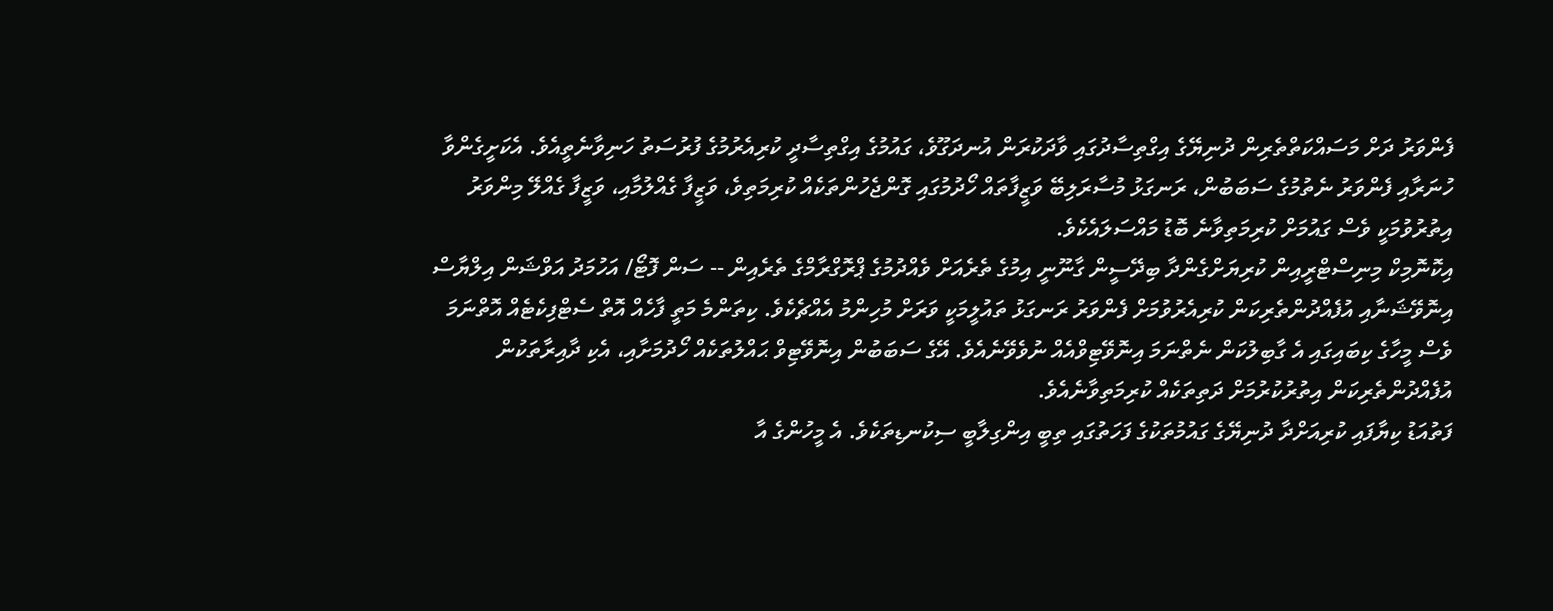ފެންވަރު ދަށް މަސައްކަތްތެރިން ދުނިޔޭގެ އިގްތިސާދުގައި ވާދަކުރަން އުނދަގޫވެ، ގައުމުގެ އިގްތިސާދީ ކުރިއެރުމުގެ ފުރުސަތު ހަނިވާނެތީއެވެ. އެކަށީގެންވާ ހުނަރާއި ފެންވަރު ނެތުމުގެ ސަބަބުން، ރަނގަޅު މުސާރަލިބޭ ވަޒީފާތައް ހޯދުމުގައި ގޮންޖެހުންތަކެއް ކުރިމަތިވެ، ވަޒީފާ ގެއްލުމާއި، ވަޒީފާ ގެއްލޭ މިންވަރު އިތުރުވުމަކީ ވެސް ގައުމަށް ކުރިމަތިވާނެ ބޮޑު މައްސަލައެކެވެ.
އިކޮނޮމިކް މިނިސްޓްރީއިން ކުރިޔަށްގެންދާ ބިދޭސީން ގާނޫނީ އިމުގެ ތެރެއަށް ވެއްދުމުގެ ޕްރޮގްރާމްގެ ތެރެއިން -- ސަން ފޮޓޯ/ އަހުމަދު އަވްޝަން އިލްޔާސް
އިނޮވޭޝަނާއި އުފެއްދުންތެރިކަން ކުރިއެރުވުމަށް ފެންވަރު ރަނގަޅު ތައުލީމަކީ ވަރަށް މުހިންމު އެއްޗެކެވެ. ކިތަންމެ މަތީ ފާހެއް އޮތް ސެޓްފިކެޓެއް އޮތްނަމަ ވެސް މީހާގެ ކިބައިގައި އެ ގާބިލުކަން ނެތްނަމަ އިނޮވޭޓިވްއެއް ނުވެވޭނެއެވެ. އޭގެ ސަބަބުން އިނޮވޭޓިވް ޙައްލުތަކެއް ހޯދުމަށާއި، އެކި ދާއިރާތަކުން އުފެއްދުންތެރިކަން އިތުރުކުރުމަށް ދަތިތަކެއް ކުރިމަތިވާނެއެވެ.
ފަތުއަޑު ކިޔާފައި ކުރިއަށްދާ ދުނިޔޭގެ ގައުމުތަކުގެ ފަހަތުގައި ތިބީ އިންގިލާބީ ސިކުނޑިތަކެވެ. އެ މީހުންގެ އާ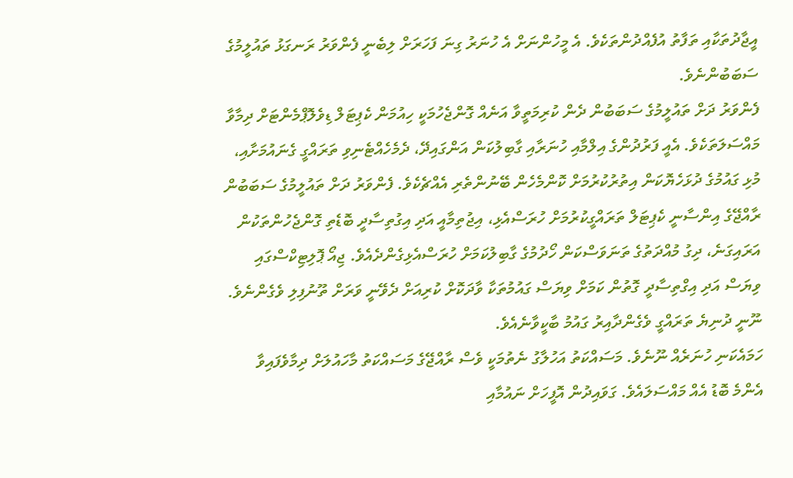އީޖާދުތަކާއި ތަފާތު އުފެއްދުންތަކެވެ. އެ މީހުންނަށް އެ ހުނަރު ގިނަ ފަހަރަށް ލިބެނީ ފެންވަރު ރަނގަޅު ތައުލީމުގެ ސަބަބުންނެވެ.
ފެންވަރު ދަށް ތައުލީމުގެ ސަބަބުން ދެން ކުރިމަތީވާ އަނެއް ގޮންޖެހުމަކީ ހިއުމަން ކެޕިޓަލް ޑިވެލޮޕްމެންޓަށް ދިމާވާ މައްސަލަތަކެވެ. އެއީ ފަރުދުންގެ އިލްމާއި ހުނަރާއި ގާބިލުކަން އަންގައިދޭ، ދެމެހެއްޓެނިވި ތަރައްގީ ގެނައުމަށާއި، މުޅި ގައުމުގެ ދުޅަހެޔޮކަން އިތުރުކުރުމަށް ކޮންމެހެން ބޭނުންތެރި އެއްޗެކެވެ. ފެންވަރު ދަށް ތައުލީމުގެ ސަބަބުން ރާއްޖޭގެ އިންސާނީ ކެޕިޓަލް ތަރައްގީކުރުމަށް ހުރަސްއެޅި، އިޖުތިމާއީ އަދި އިގުތިސާދީ ބޮޑެތި ގޮންޖެހުންތަކުން އަރައިގަނެ، ދިގު މުއްދަތުގެ ތަނަވަސްކަން ހޯދުމުގެ ގާބިލުކަމަށް ހުރަސްއެޅިގެންދެއެވެ. ޖިއޯ ޕޮލިޓިކްސްގައި ވިޔަސް އަދި އިގްތިސާދީ ގޮތުން ކަމަށް ވިޔަސް ގައުމުތަކާ ވާދަކޮށް ކުރިއަށް ދެވޭނީ ވަރަށް ތޫނުފިލި ވެގެންނެވެ. ނޫނީ ދުނިޔެ ތަރައްގީ ވެގެންދާއިރު ގައުމު ބާކީވާނެއެވެ.
ހަމައެކަނި ހުނަރެއް ނޫނެވެ. މަސައްކަތު އަހުލާގު ނެތުމަކީ ވެސް ރާއްޖޭގެ މަސައްކަތު މާހައުލަށް ދިމާވެފައިވާ އެންމެ ބޮޑު އެއް މައްސަލައެވެ. ގަވައިދުން އޮފީހަށް ނައުމާއި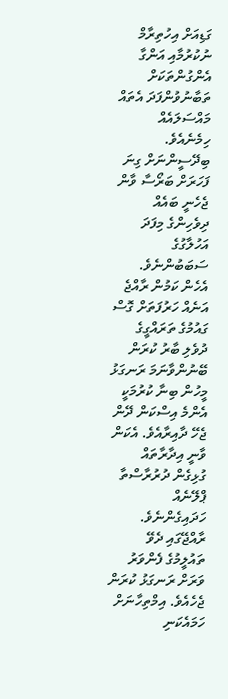ގަޑިއަށް އިހުތިރާމް ނުކުރުމާއި އަންގާ އެންގުންތަކަށް ތަބާނުވުންފަދަ އެތައް މައްސަލައެއް ހިމެނެއެވެ. ބިދޭސީންނަށް ގިނަ ފަހަރަށް ބަރޯސާ ވާން ޖެހެނީ ބައެއް ދިވެހިންގެ މިފަދަ އަހުލާގުގެ ސަބަބުންނެވެ.
އެހެން ކަމުން ރާއްޖެ އަނެއް ހަރުފަތަށް ގޮސް ގައުމުގެ ތަރައްގީގެ ދުވެލި ބާރު ކުރަން ބޭނުންވާނަމަ ރަނގަޅު މީހުން ބިނާ ކުރުމަކީ އެންމެ އިސްކަން ދޭން ޖެހޭ ދާއިރާއެވެ. އެކަން ވާނީ އިދާރާތައް ގުޅިގެން ދުރުރާސްތާ ޕްލޭނެއް ހަދައިގެންނެވެ. ރާއްޖޭގައި ދެވޭ ތައުލީމުގެ ފެންވަރު ވަރަށް ރަނގަޅު ކުރަން ޖެހެއެވެ. އިމްތިހާނަށް ހަމައެކަނި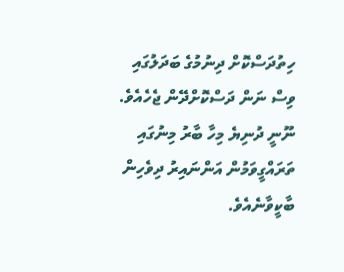ހިތުދަސްކޮށް ދިނުމުގެ ބަދަލުގައި ވިސް ނަން ދަސްކޮށްދޭން ޖެހެއެވެ. ނޫނީ ދުނިޔެ މިހާ ބާރު މިނުގައި ތަރައްގީވަމުން އަންނައިރު ދިވެހިން ބާކީވާނެއެވެ.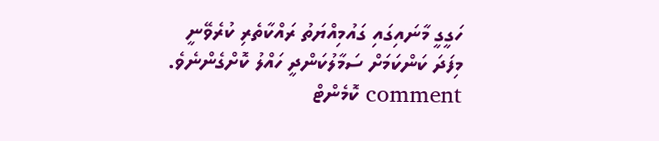ހަގީގީ މާނައިގައި ގައުމިއްޔަތު ރައްކާތެރި ކުރެވޭނީ މިފަދަ ކަންކަމަށް ސަމާލުކަންދީ ހައްލު ކޮށްގެންނެވެ.
comment ކޮމެންޓް